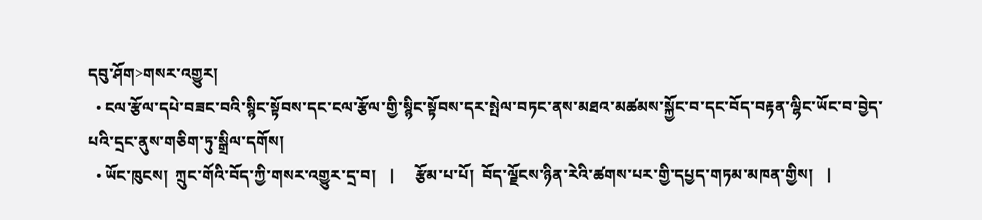དབུ་ཤོག>གསར་འགྱུར།
  • ངལ་རྩོལ་དཔེ་བཟང་བའི་སྙིང་སྟོབས་དང་ངལ་རྩོལ་གྱི་སྙིང་སྟོབས་དར་སྤེལ་བཏང་ནས་མཐའ་མཚམས་སྐྱོང་བ་དང་བོད་བརྟན་ལྷིང་ཡོང་བ་བྱེད་པའི་དྲང་ནུས་གཅིག་ཏུ་སྒྲིལ་དགོས།
  • ཡོང་ཁུངས།  ཀྲུང་གོའི་བོད་ཀྱི་གསར་འགྱུར་དྲ་བ།   |     རྩོམ་པ་པོ།  བོད་ལྗོངས་ཉིན་རེའི་ཚགས་པར་གྱི་དཔྱད་གཏམ་མཁན་གྱིས།   |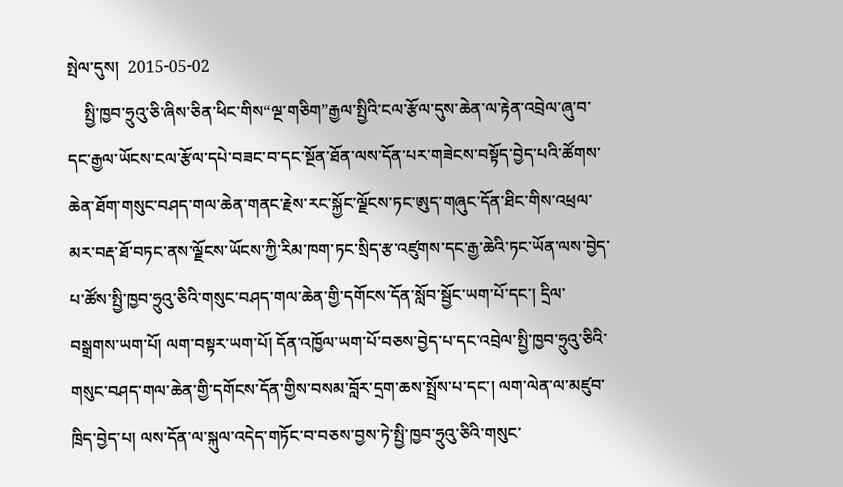སྤེལ་དུས།  2015-05-02
    སྤྱི་ཁྱབ་ཧྲུའུ་ཅི་ཞིས་ཅིན་ཕིང་གིས“ལྔ་གཅིག”རྒྱལ་སྤྱིའི་ངལ་རྩོལ་དུས་ཆེན་ལ་རྟེན་འབྲེལ་ཞུ་བ་དང་རྒྱལ་ཡོངས་ངལ་རྩོལ་དཔེ་བཟང་བ་དང་སྔོན་ཐོན་ལས་དོན་པར་གཟེངས་བསྟོད་བྱེད་པའི་ཚོགས་ཆེན་ཐོག་གསུང་བཤད་གལ་ཆེན་གནང་རྗེས་རང་སྐྱོང་ལྗོངས་ཏང་ཨུད་གཞུང་དོན་ཐིང་གིས་འཕྲལ་མར་བརྡ་ཐོ་བཏང་ནས་ལྗོངས་ཡོངས་ཀྱི་རིམ་ཁག་ཏང་སྲིད་རྩ་འཛུགས་དང་རྒྱ་ཆེའི་ཏང་ཡོན་ལས་བྱེད་པ་ཚོས་སྤྱི་ཁྱབ་ཧྲུའུ་ཅིའི་གསུང་བཤད་གལ་ཆེན་གྱི་དགོངས་དོན་སློབ་སྦྱོང་ཡག་པོ་དང་། དྲིལ་བསྒྲགས་ཡག་པོ། ལག་བསྟར་ཡག་པོ། དོན་འཁྱོལ་ཡག་པོ་བཅས་བྱེད་པ་དང་འབྲེལ་སྤྱི་ཁྱབ་ཧྲུའུ་ཅིའི་གསུང་བཤད་གལ་ཆེན་གྱི་དགོངས་དོན་གྱིས་བསམ་བློར་དྲག་ཆས་སྤྲོས་པ་དང་། ལག་ལེན་ལ་མཛུབ་ཁྲིད་བྱེད་པ། ལས་དོན་ལ་སྐུལ་འདེད་གཏོང་བ་བཅས་བྱས་ཏེ་སྤྱི་ཁྱབ་ཧྲུའུ་ཅིའི་གསུང་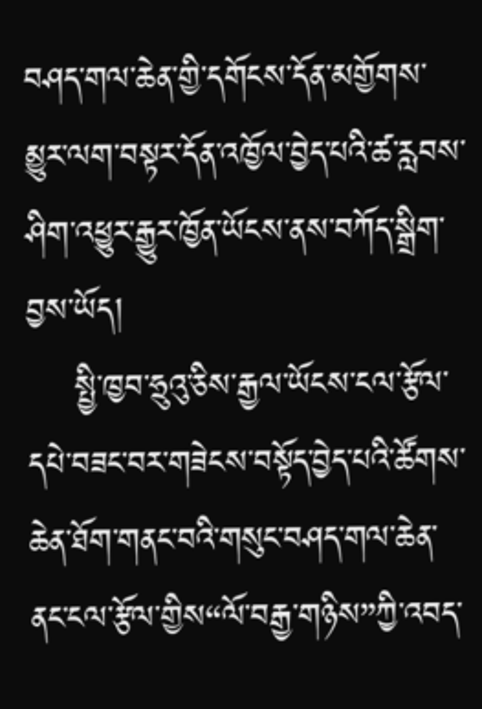བཤད་གལ་ཆེན་གྱི་དགོངས་དོན་མགྱོགས་མྱུར་ལག་བསྟར་དོན་འཁྱོལ་བྱེད་པའི་ཚ་རླབས་ཤིག་འཕྱུར་རྒྱུར་ཁྱོན་ཡོངས་ནས་བཀོད་སྒྲིག་བྱས་ཡོད།
    སྤྱི་ཁྱབ་ཧྲུའུ་ཅིས་རྒྱལ་ཡོངས་ངལ་རྩོལ་དཔེ་བཟང་བར་གཟེངས་བསྟོད་བྱེད་པའི་ཚོགས་ཆེན་ཐོག་གནང་བའི་གསུང་བཤད་གལ་ཆེན་ནང་ངལ་རྩོལ་གྱིས“ལོ་བརྒྱ་གཉིས”ཀྱི་འབད་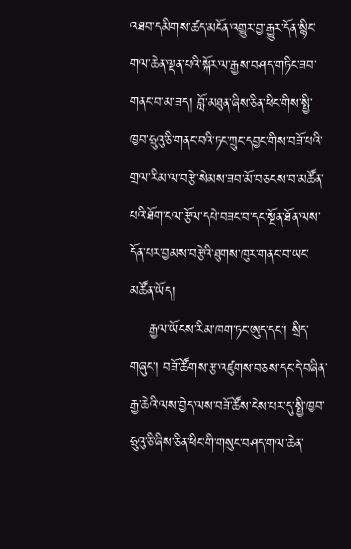འཐབ་དམིགས་ཚད་མངོན་འགྱུར་བྱ་རྒྱུར་དོན་སྙིང་གལ་ཆེན་ལྡན་པའི་སྐོར་ལ་རྒྱས་བཤད་གཏིང་ཟབ་གནང་བ་མ་ཟད། བློ་མཐུན་ཞིས་ཅིན་ཕིང་གིས་སྤྱི་ཁྱབ་ཧྲུའུ་ཅི་གནང་བའི་ཏང་ཀྲུང་དབྱང་གིས་བཟོ་པའི་གྲལ་རིམ་ལ་བརྩེ་སེམས་ཟབ་མོ་བཅངས་བ་མཚོན་པའི་ཐོག་ངལ་རྩོལ་དཔེ་བཟང་བ་དང་སྔོན་ཐོན་ལས་དོན་པར་བྱམས་བརྩེའི་ཐུགས་ཁུར་གནང་བ་ཡང་མཚོན་ཡོད།
    རྒྱལ་ཡོངས་རིམ་ཁག་ཏང་ཨུད་དང་། སྲིད་གཞུང་། བཟོ་ཚོགས་རྩ་འཛུགས་བཅས་དང་དེ་བཞིན་རྒྱ་ཆེའི་ལས་བྱེད་ལས་བཟོ་ཚོས་ངེས་པར་དུ་སྤྱི་ཁྱབ་ཧྲུའུ་ཅི་ཞིས་ཅིན་ཕིང་གི་གསུང་བཤད་གལ་ཆེན་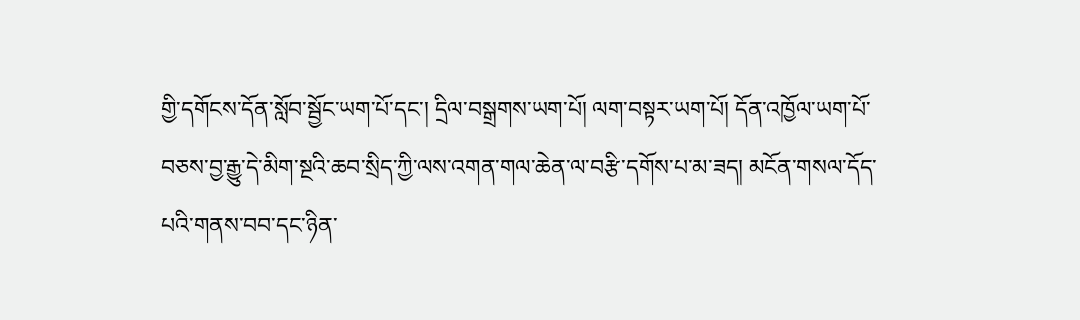གྱི་དགོངས་དོན་སློབ་སྦྱོང་ཡག་པོ་དང་། དྲིལ་བསྒྲགས་ཡག་པོ། ལག་བསྟར་ཡག་པོ། དོན་འཁྱོལ་ཡག་པོ་བཅས་བྱ་རྒྱུ་དེ་མིག་སྔའི་ཆབ་སྲིད་ཀྱི་ལས་འགན་གལ་ཆེན་ལ་བརྩི་དགོས་པ་མ་ཟད། མངོན་གསལ་དོད་པའི་གནས་བབ་དང་ཉིན་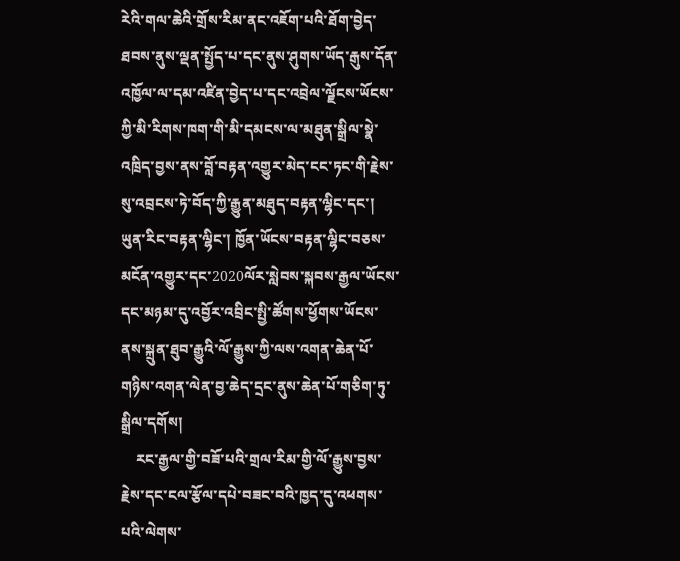རེའི་གལ་ཆེའི་གྲོས་རིམ་ནང་འཇོག་པའི་ཐོག་བྱེད་ཐབས་ནུས་ལྡན་སྤྱོད་པ་དང་ནུས་ཤུགས་ཡོད་རྒུས་དོན་འཁྱོལ་ལ་དམ་འཛིན་བྱེད་པ་དང་འབྲེལ་ལྗོངས་ཡོངས་ཀྱི་མི་རིགས་ཁག་གི་མི་དམངས་ལ་མཐུན་སྒྲིལ་སྣེ་འཁྲིད་བྱས་ནས་བློ་བརྟན་འགྱུར་མེད་ངང་ཏང་གི་རྗེས་སུ་འབྲངས་ཏེ་བོད་ཀྱི་རྒྱུན་མཐུད་བརྟན་ལྷིང་དང་། ཡུན་རིང་བརྟན་ལྷིང་། ཁྱོན་ཡོངས་བརྟན་ལྷིང་བཅས་མངོན་འགྱུར་དང་2020ལོར་སླེབས་སྐབས་རྒྱལ་ཡོངས་དང་མཉམ་དུ་འབྱོར་འབྲིང་སྤྱི་ཚོགས་ཕྱོགས་ཡོངས་ནས་སྐྲུན་ཐུབ་རྒྱུའི་ལོ་རྒྱུས་ཀྱི་ལས་འགན་ཆེན་པོ་གཉིས་འགན་ལེན་བྱ་ཆེད་དྲང་ནུས་ཆེན་པོ་གཅིག་ཏུ་སྒྲིལ་དགོས།
    རང་རྒྱལ་གྱི་བཟོ་པའི་གྲལ་རིམ་གྱི་ལོ་རྒྱུས་བྱས་རྗེས་དང་ངལ་རྩོལ་དཔེ་བཟང་བའི་ཁྱད་དུ་འཕགས་པའི་ལེགས་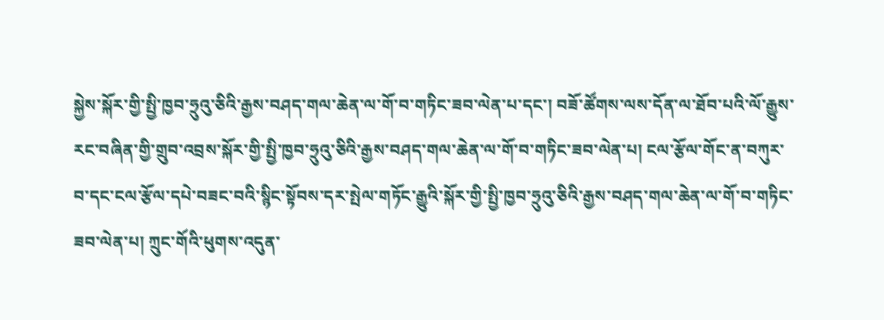སྐྱེས་སྐོར་གྱི་སྤྱི་ཁྱབ་ཧྲུའུ་ཅིའི་རྒྱས་བཤད་གལ་ཆེན་ལ་གོ་བ་གཏིང་ཟབ་ལེན་པ་དང་། བཟོ་ཚོགས་ལས་དོན་ལ་ཐོབ་པའི་ལོ་རྒྱུས་རང་བཞིན་གྱི་གྲུབ་འབྲས་སྐོར་གྱི་སྤྱི་ཁྱབ་ཧྲུའུ་ཅིའི་རྒྱས་བཤད་གལ་ཆེན་ལ་གོ་བ་གཏིང་ཟབ་ལེན་པ། ངལ་རྩོལ་གོང་ན་བཀུར་བ་དང་ངལ་རྩོལ་དཔེ་བཟང་བའི་སྙིང་སྟོབས་དར་སྤེལ་གཏོང་རྒྱུའི་སྐོར་གྱི་སྤྱི་ཁྱབ་ཧྲུའུ་ཅིའི་རྒྱས་བཤད་གལ་ཆེན་ལ་གོ་བ་གཏིང་ཟབ་ལེན་པ། ཀྲུང་གོའི་ཕུགས་འདུན་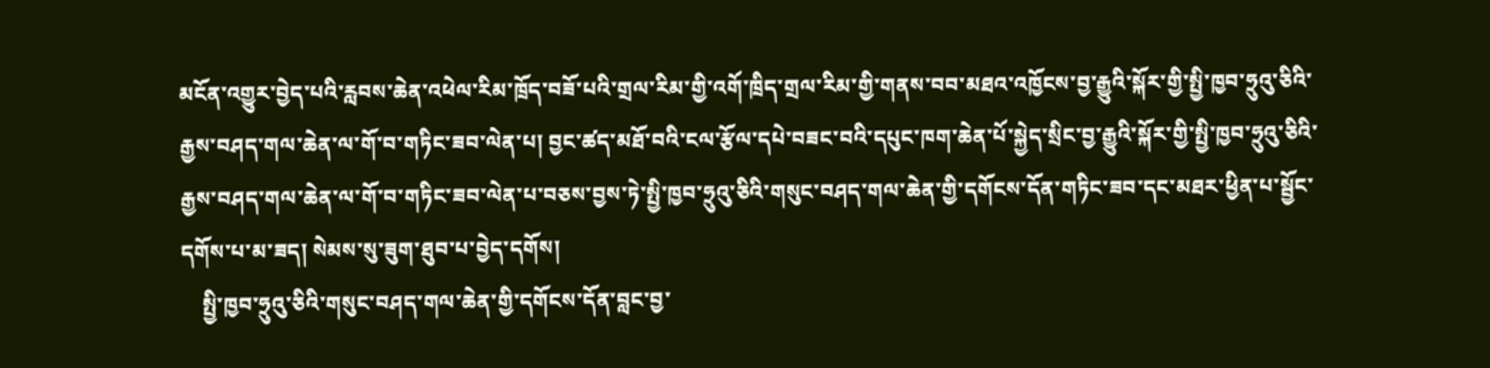མངོན་འགྱུར་བྱེད་པའི་རླབས་ཆེན་འཕེལ་རིམ་ཁྲོད་བཟོ་པའི་གྲལ་རིམ་གྱི་འགོ་ཁྲིད་གྲལ་རིམ་གྱི་གནས་བབ་མཐའ་འཁྱོངས་བྱ་རྒྱུའི་སྐོར་གྱི་སྤྱི་ཁྱབ་ཧྲུའུ་ཅིའི་རྒྱས་བཤད་གལ་ཆེན་ལ་གོ་བ་གཏིང་ཟབ་ལེན་པ། བྱང་ཚད་མཐོ་བའི་ངལ་རྩོལ་དཔེ་བཟང་བའི་དཔུང་ཁག་ཆེན་པོ་སྐྱེད་སྲིང་བྱ་རྒྱུའི་སྐོར་གྱི་སྤྱི་ཁྱབ་ཧྲུའུ་ཅིའི་རྒྱས་བཤད་གལ་ཆེན་ལ་གོ་བ་གཏིང་ཟབ་ལེན་པ་བཅས་བྱས་ཏེ་སྤྱི་ཁྱབ་ཧྲུའུ་ཅིའི་གསུང་བཤད་གལ་ཆེན་གྱི་དགོངས་དོན་གཏིང་ཟབ་དང་མཐར་ཕྱིན་པ་སྦྱོང་དགོས་པ་མ་ཟད། སེམས་སུ་ཟུག་ཐུབ་པ་བྱེད་དགོས།
    སྤྱི་ཁྱབ་ཧྲུའུ་ཅིའི་གསུང་བཤད་གལ་ཆེན་གྱི་དགོངས་དོན་བླང་བྱ་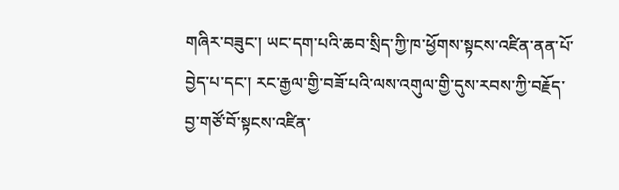གཞིར་བཟུང་། ཡང་དག་པའི་ཆབ་སྲིད་ཀྱི་ཁ་ཕྱོགས་སྟངས་འཛིན་ནན་པོ་བྱེད་པ་དང་། རང་རྒྱལ་གྱི་བཟོ་པའི་ལས་འགུལ་གྱི་དུས་རབས་ཀྱི་བརྗོད་བྱ་གཙོ་བོ་སྟངས་འཛིན་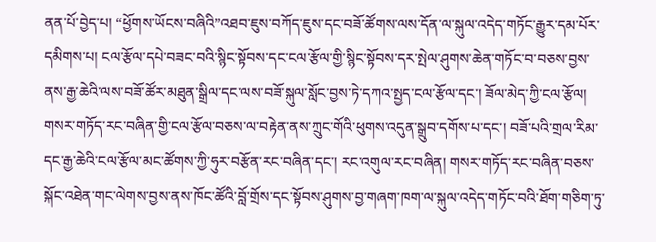ནན་པོ་བྱེད་པ། “ཕྱོགས་ཡོངས་བཞིའི”འཐབ་ཇུས་བཀོད་ཇུས་དང་བཟོ་ཚོགས་ལས་དོན་ལ་སྐུལ་འདེད་གཏོང་རྒྱུར་དམ་པོར་དམིགས་པ། ངལ་རྩོལ་དཔེ་བཟང་བའི་སྙིང་སྟོབས་དང་ངལ་རྩོལ་གྱི་སྙིང་སྟོབས་དར་སྤེལ་ཤུགས་ཆེན་གཏོང་བ་བཅས་བྱས་ནས་རྒྱ་ཆེའི་ལས་བཟོ་ཚོར་མཐུན་སྒྲིལ་དང་ལས་བཟོ་སྐུལ་སློང་བྱས་ཏེ་དཀའ་སྤྱད་ངལ་རྩོལ་དང་། ཟོལ་མེད་ཀྱི་ངལ་རྩོལ། གསར་གཏོད་རང་བཞིན་གྱི་ངལ་རྩོལ་བཅས་ལ་བརྟེན་ནས་ཀྲུང་གོའི་ཕུགས་འདུན་སྒྲུབ་དགོས་པ་དང་། བཟོ་པའི་གྲལ་རིམ་དང་རྒྱ་ཆེའི་ངལ་རྩོལ་མང་ཚོགས་ཀྱི་ཧུར་བརྩོན་རང་བཞིན་དང་། རང་འགུལ་རང་བཞིན། གསར་གཏོད་རང་བཞིན་བཅས་སྐོང་འཐེན་གང་ལེགས་བྱས་ནས་ཁོང་ཚོའི་བློ་གྲོས་དང་སྟོབས་ཤུགས་བྱ་གཞག་ཁག་ལ་སྐུལ་འདེད་གཏོང་བའི་ཐོག་གཅིག་ཏུ་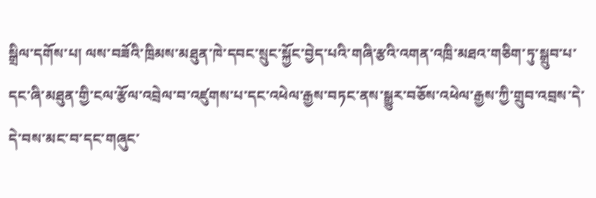སྒྲིལ་དགོས་པ། ལས་བཟོའི་ཁྲིམས་མཐུན་ཁེ་དབང་སྲུང་སྐྱོང་བྱེད་པའི་གཞི་རྩའི་འགན་འཁྲི་མཐའ་གཅིག་ཏུ་སྒྲུབ་པ་དང་ཞི་མཐུན་གྱི་ངལ་རྩོལ་འབྲེལ་བ་འཛུགས་པ་དང་འཕེལ་རྒྱས་བཏང་ནས་སྒྱུར་བཅོས་འཕེལ་རྒྱས་ཀྱི་གྲུབ་འབྲས་དེ་དེ་བས་མང་བ་དང་གཞུང་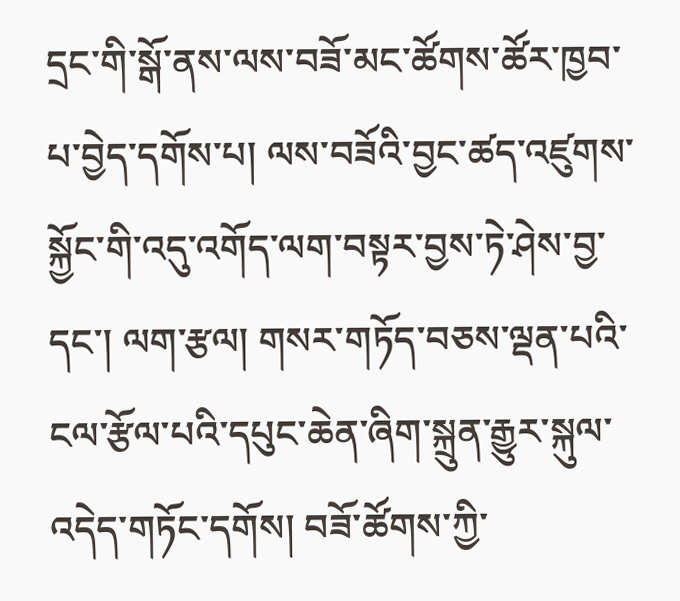དྲང་གི་སྒོ་ནས་ལས་བཟོ་མང་ཚོགས་ཚོར་ཁྱབ་པ་བྱེད་དགོས་པ། ལས་བཟོའི་བྱང་ཚད་འཛུགས་སྐྱོང་གི་འདུ་འགོད་ལག་བསྟར་བྱས་ཏེ་ཤེས་བྱ་དང་། ལག་རྩལ། གསར་གཏོད་བཅས་ལྡན་པའི་ངལ་རྩོལ་པའི་དཔུང་ཆེན་ཞིག་སྐྲུན་རྒྱུར་སྐུལ་འདེད་གཏོང་དགོས། བཟོ་ཚོགས་ཀྱི་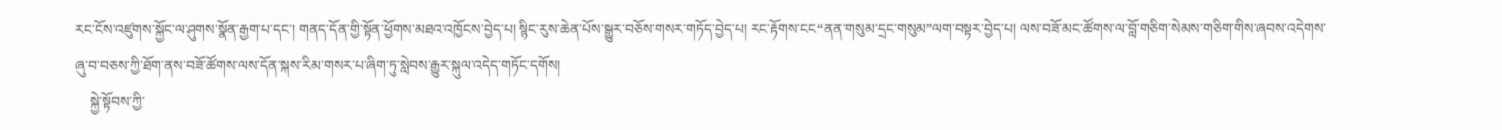རང་ངོས་འཛུགས་སྐྱོང་ལ་ཤུགས་སྣོན་རྒྱག་པ་དང་། གནད་དོན་གྱི་སྟོན་ཕྱོགས་མཐའ་འཁྱོངས་བྱེད་པ། སྙིང་རུས་ཆེན་པོས་སྒྱུར་བཅོས་གསར་གཏོད་བྱེད་པ། རང་རྟོགས་ངང“ནན་གསུམ་དྲང་གསུམ”ལག་བསྟར་བྱེད་པ། ལས་བཟོ་མང་ཚོགས་ལ་བློ་གཅིག་སེམས་གཅིག་གིས་ཞབས་འདེགས་ཞུ་བ་བཅས་ཀྱི་ཐོག་ནས་བཟོ་ཚོགས་ལས་དོན་སྐས་རིམ་གསར་པ་ཞིག་ཏུ་སླེབས་རྒྱུར་སྐུལ་འདེད་གཏོང་དགོས།
    སྐྱེ་སྟོབས་ཀྱི་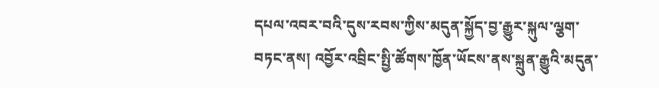དཔལ་འབར་བའི་དུས་རབས་ཀྱིས་མདུན་སྐྱོད་བྱ་རྒྱུར་སྐུལ་ལྕག་བཏང་ནས། འབྱོར་འབྲིང་སྤྱི་ཚོགས་ཁྱོན་ཡོངས་ནས་སྐྲུན་རྒྱུའི་མདུན་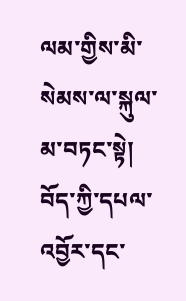ལམ་གྱིས་མི་སེམས་ལ་སྐུལ་མ་བཏང་སྟེ། བོད་ཀྱི་དཔལ་འབྱོར་དང་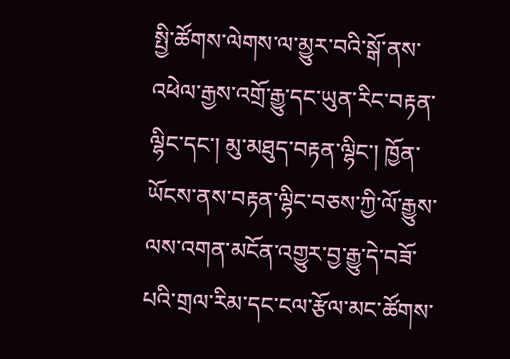སྤྱི་ཚོགས་ལེགས་ལ་མྱུར་བའི་སྒོ་ནས་འཕེལ་རྒྱས་འགྲོ་རྒྱུ་དང་ཡུན་རིང་བརྟན་ལྷིང་དང་། མུ་མཐུད་བརྟན་ལྷིང་། ཁྱོན་ཡོངས་ནས་བརྟན་ལྷིང་བཅས་ཀྱི་ལོ་རྒྱུས་ལས་འགན་མངོན་འགྱུར་བྱ་རྒྱུ་དེ་བཟོ་པའི་གྲལ་རིམ་དང་ངལ་རྩོལ་མང་ཚོགས་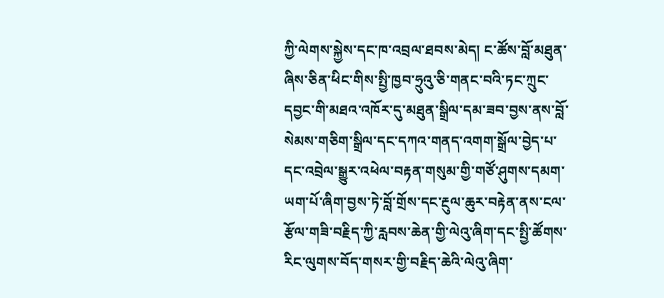ཀྱི་ལེགས་སྐྱེས་དང་ཁ་འབྲལ་ཐབས་མེད། ང་ཚོས་བློ་མཐུན་ཞིས་ཅིན་ཕིང་གིས་སྤྱི་ཁྱབ་ཧྲུའུ་ཅི་གནང་བའི་ཏང་ཀྲུང་དབྱང་གི་མཐའ་འཁོར་དུ་མཐུན་སྒྲིལ་དམ་ཟབ་བྱས་ནས་བློ་སེམས་གཅིག་སྒྲིལ་དང་དཀའ་གནད་འགག་སྒྲོལ་བྱེད་པ་དང་འབྲེལ་སྒྱུར་འཕེལ་བརྟན་གསུམ་གྱི་གཙོ་ཤུགས་དམག་ཡག་པོ་ཞིག་བྱས་ཏེ་བློ་གྲོས་དང་རྔུལ་ཆུར་བརྟེན་ནས་ངལ་རྩོལ་གཟི་བརྗིད་ཀྱི་རླབས་ཆེན་གྱི་ལེའུ་ཞིག་དང་སྤྱི་ཚོགས་རིང་ལུགས་བོད་གསར་གྱི་བརྗིད་ཆེའི་ལེའུ་ཞིག་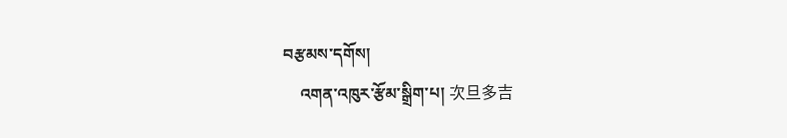བརྩམས་དགོས།
    འགན་འཁུར་རྩོམ་སྒྲིག་པ། 次旦多吉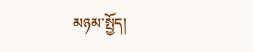མཉམ་སྤྱོད།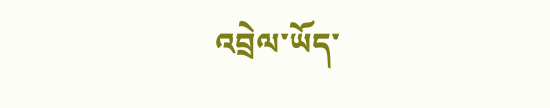འབྲེལ་ཡོད་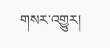གསར་འགྱུར།